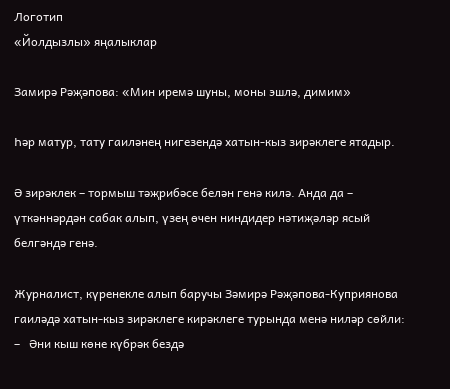Логотип
«Йолдызлы» яңалыклар

Замирә Рәҗәпова: «Мин иремә шуны, моны эшлә, димим»

Һәр матур, тату гаиләнең нигезендә хатын-кыз зирәклеге ятадыр.

Ә зирәклек – тормыш тәҗрибәсе белән генә килә. Анда да – үткәннәрдән сабак алып, үзең өчен ниндидер нәтиҗәләр ясый белгәндә генә.

Журналист, күренекле алып баручы Зәмирә Рәҗәпова-Куприянова гаиләдә хатын-кыз зирәклеге кирәклеге турында менә ниләр сөйли:
–   Әни кыш көне күбрәк бездә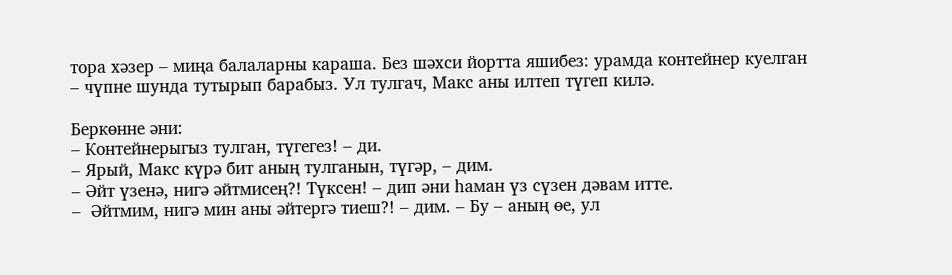тора хәзер – миңа балаларны караша. Без шәхси йортта яшибез: урамда контейнер куелган – чүпне шунда тутырып барабыз. Ул тулгач, Макс аны илтеп түгеп килә.

Беркөнне әни:
– Контейнерыгыз тулган, түгегез! – ди.
– Ярый, Макс күрә бит аның тулганын, түгәр, – дим.
– Әйт үзенә, нигә әйтмисең?! Түксен! – дип әни һаман үз сүзен дәвам итте.
–  Әйтмим, нигә мин аны әйтергә тиеш?! – дим. – Бу – аның өе, ул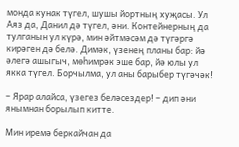монда кунак түгел, шушы йортның хуҗасы. Ул Аяз да, Данил дә түгел, әни. Контейнерның да тулганын ул күрә, мин әйтмәсәм дә түгәргә кирәген дә белә. Димәк, үзенең планы бар: йә әлегә ашыгыч, мөһимрәк эше бар, йә юлы ул якка түгел. Борчылма, ул аны барыбер түгәчәк!

– Ярар алайса, үзегез беләсездер! – дип әни янымнан борылып китте.

Мин иремә беркайчан да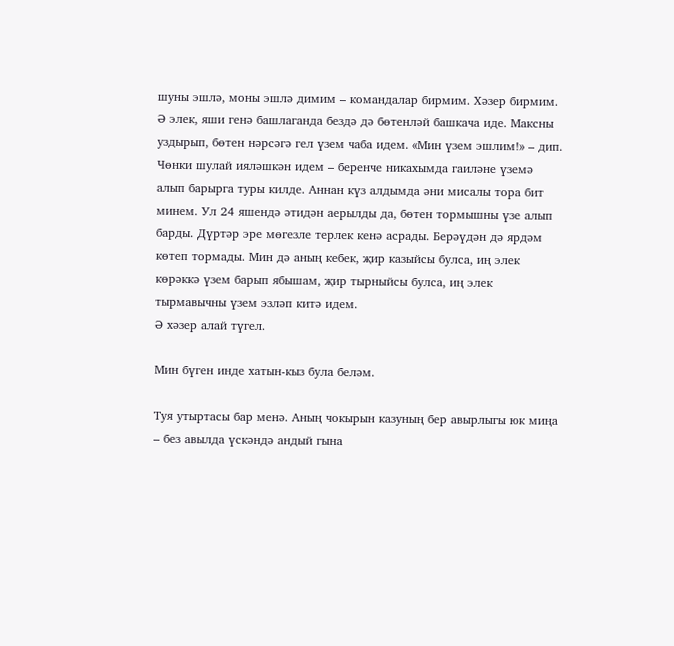шуны эшлә, моны эшлә димим – командалар бирмим. Хәзер бирмим.
Ә элек, яши генә башлаганда бездә дә бөтенләй башкача иде. Максны уздырып, бөтен нәрсәгә гел үзем чаба идем. «Мин үзем эшлим!» – дип. Чөнки шулай ияләшкән идем – беренче никахымда гаиләне үземә алып барырга туры килде. Аннан күз алдымда әни мисалы тора бит минем. Ул 24 яшендә әтидән аерылды да, бөтен тормышны үзе алып барды. Дүртәр эре мөгезле терлек кенә асрады. Берәүдән дә ярдәм көтеп тормады. Мин дә аның кебек, җир казыйсы булса, иң элек көрәккә үзем барып ябышам, җир тырныйсы булса, иң элек тырмавычны үзем эзләп китә идем.
Ә хәзер алай түгел.

Мин бүген инде хатын-кыз була беләм.

Туя утыртасы бар менә. Аның чокырын казуның бер авырлыгы юк миңа – без авылда үскәндә андый гына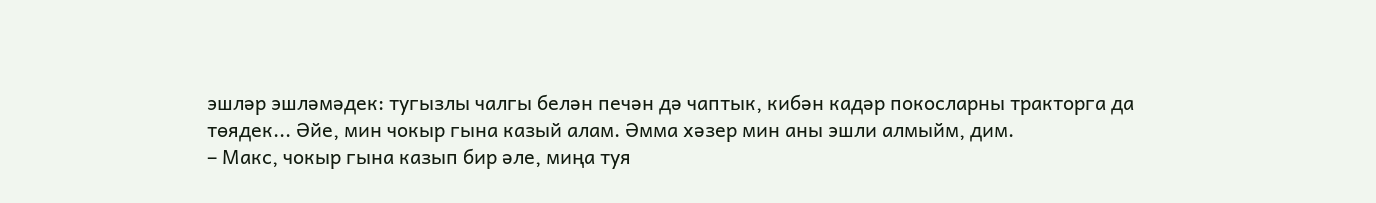эшләр эшләмәдек: тугызлы чалгы белән печән дә чаптык, кибән кадәр покосларны тракторга да төядек... Әйе, мин чокыр гына казый алам. Әмма хәзер мин аны эшли алмыйм, дим.
– Макс, чокыр гына казып бир әле, миңа туя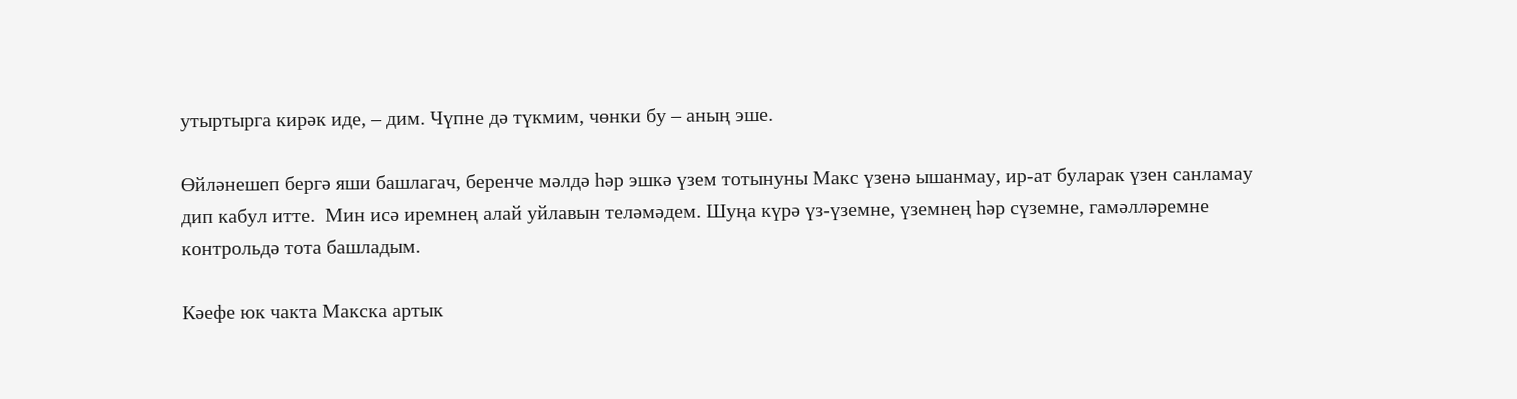утыртырга кирәк иде, – дим. Чүпне дә түкмим, чөнки бу – аның эше.

Өйләнешеп бергә яши башлагач, беренче мәлдә һәр эшкә үзем тотынуны Макс үзенә ышанмау, ир-ат буларак үзен санламау дип кабул итте.  Мин исә иремнең алай уйлавын теләмәдем. Шуңа күрә үз-үземне, үземнең һәр сүземне, гамәлләремне  контрольдә тота башладым.

Кәефе юк чакта Макска артык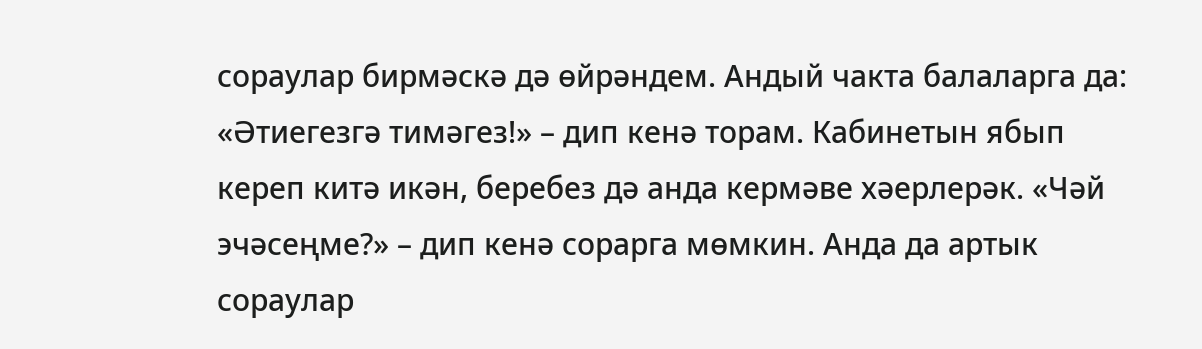сораулар бирмәскә дә өйрәндем. Андый чакта балаларга да: «Әтиегезгә тимәгез!» – дип кенә торам. Кабинетын ябып кереп китә икән, беребез дә анда кермәве хәерлерәк. «Чәй эчәсеңме?» – дип кенә сорарга мөмкин. Анда да артык сораулар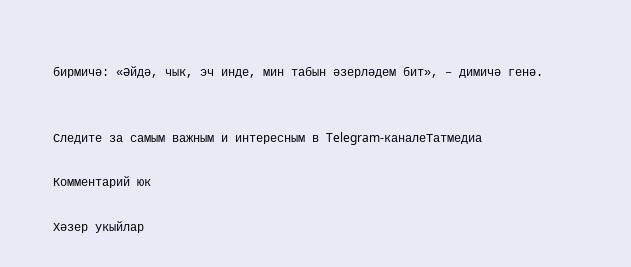бирмичә: «Әйдә, чык, эч инде, мин табын әзерләдем бит», – димичә генә.


Следите за самым важным и интересным в Telegram-каналеТатмедиа

Комментарий юк

Хәзер укыйлар